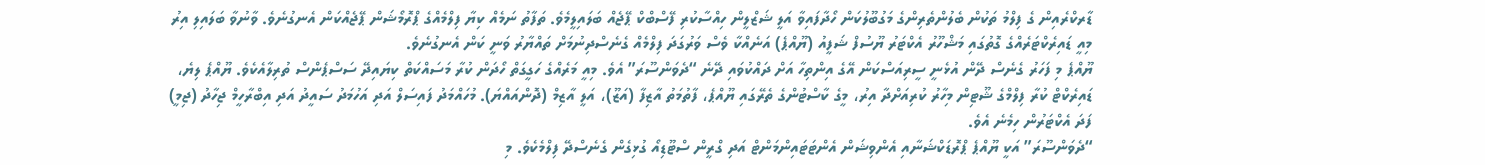ޑާރކްރެއިން ގެ ފިލްމު ތަކުން ބެލުންތެރިންގެ މަގުބޫލުކަން ހޯދާފައިވާ އަލީ ޝަޒްލީން ހިއްސާކުރި ފޭސްބްކް ޕޭޖެއް ބަލައިލީމެވެ. ތަފާތު ނަމެއް ކިޔާ ފިލްމެއްގެ ޕްރޮމޯޝަން ޕޭޖެއްކަން އެނގުނެވެ. ވާނުވާ ބަލައިލި އިރު މިއީ ޑައިރެކްޓަރެއްގެ ގޮތުގައި މަޝްހޫރު އެކްޓަރު ޔޫސުފް ޝަފީއު (ޔޫއްޕެ) އަނެއްކާ ވެސް ވަރުގަދަ ފިލްމެއް ގެނެސްދިނުމަށް ތައްޔާރު ވަނީ ކަން އެނގުނެވެ.
ޔޫއްޕެ މި ފަހަރު ގެނެސް ދޭން އުޅެނީ ސީރިއަސްކަން އޭގެ އިންތިހާ އަށް ދައްކުވައި ދޭނެ “ދެވަންސޫރަ” އެވެ. މިއީ މަރެއްގެ ހަގީގަތް ހޯދަން ކުރާ މަސައްކަތް ކިޔައިދޭ ސަސްޕެންސް ތުރިލާއެކެވެ. ޔޫއްޕެ ލިޔެ، ޑައިރެކްޓް ކުރާ ފިލްމްގެ ޝޫޓިން މިހާރު ކުރިއަށްދާ އިރު، މީގެ ކާސްޓުންގެ ތެރޭގައި ޔޫއްޕެ، ފާތުމަތު އާޒިފާ (އަޒޫ)، އަލީ އާޒިމް (ދޮންއައްޔަ). މުހައްމަދު ފައިސަލް އަދި އަހުމަދު ސައީދު އަދި އިބްރާހީމް ޖިހާދު (ޖިމީ) ފަދަ އެކްޓަރުން ހިމެނެ އެވެ.
“ދެވަންސޫރަ” އަކީ ޔޫއްޕެ ޕްރޮޑަކްޝަނާއި އެންވިޝަން އެންޓަޓައިންމަންޓް އަދި ގްރީން ސްޓޫޑިއޯ ގުޅިގެން ގެނެސްދޭ ފިލްމެކެވެ. މި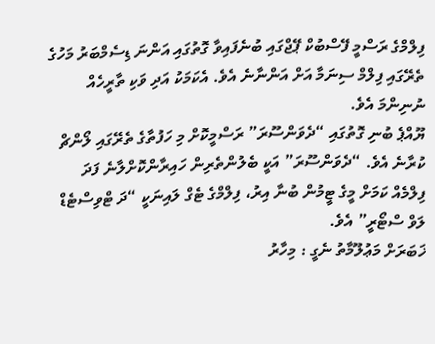ފިލްމްގެ ރަސްމީ ފޭސްބުކް ޕޭޖްގައި ބުނެފައިވާ ގޮތުގައި އަންނަ ޑިސެމްބަރު މަހުގެ ތެރޭގައި ފިލްމް ސިނަމާ އަށް އަންނާނެ އެވެ. އެކަމަކު އަދި ވަކި ތާރީހެއް ނުނިންމަ އެވެ.
ޔޫއްޕެ ބުނި ގޮތުގައި “ދެވަންސޫރަ” ރަސްމީކޮށް މި ހަފުތާގެ ތެރޭގައި ލޯންޗް ކުރާނެ އެވެ. “ދެވަންސޫރަ” އަކީ ބެލުންތެރިން ހައިރާންކޮށްލާނެ ފަދަ ފިލްމެއް ކަމަށް މީގެ ޓީމުން ބުނާ އިރު، ފިލްމްގެ ޓެގް ލައިނަކީ “ދަ ޓްވިސްޓެޑް ލަވް ސްޓޯރީ” އެވެ.
ޚަބަރަށް މަޢުލޫމާތު ނެގީ : މިހާރު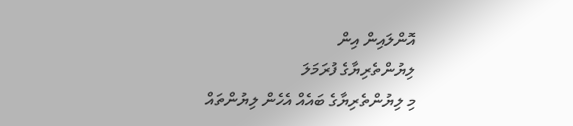އޮންލައިން އިން
ލިޔުންތެރިޔާގެ ފުރަމަލަ
މި ލިޔުންތެރިޔާގެ ބައެއް އެހެން ލިޔުންތައް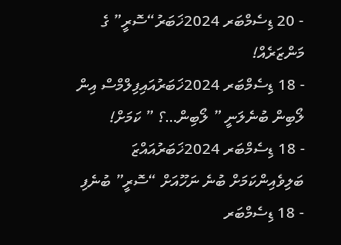- 20 ޑިސެމްބަރ 2024ޚަބަރު“ސޮރީ” ގެ މަންޒަރެއް!
- 18 ޑިސެމްބަރ 2024ޚަބަރުއައިފިލްމްސް އިން ލޯބިން ބުނެލަނީ ” ލޯބިން…؟ ” ކަމަށް!
- 18 ޑިސެމްބަރ 2024ޚަބަރުއައްޒަ ބަލިވެއިންކަމަށް ބުނެ ނަހޫއަށް “ސޮރީ” ބުނެފި
- 18 ޑިސެމްބަރ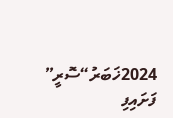2024ޚަބަރު“ސޮރީ” ފަށައިފި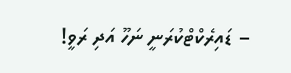– ޑައިރެކްޓްކުރަނީ ނަހޫ އަދި ރަވީ!